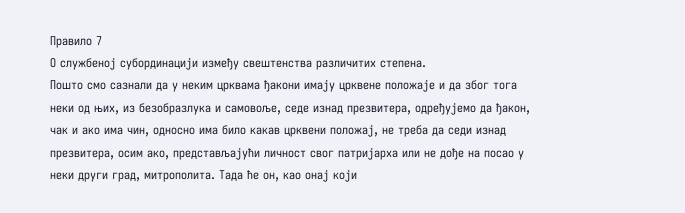Правило 7
О службеној субординацији између свештенства различитих степена.
Пошто смо сазнали да у неким црквама ђакони имају црквене положаје и да због тога неки од њих, из безобразлука и самовоље, седе изнад презвитера, одређујемо да ђакон, чак и ако има чин, односно има било какав црквени положај, не треба да седи изнад презвитера, осим ако, представљајући личност свог патријарха или не дође на посао у неки други град, митрополита. Тада ће он, као онај који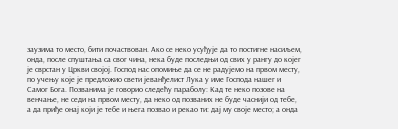заузима то место, бити почаствован. Ако се неко усуђује да то постигне насиљем, онда, после спуштања са свог чина, нека буде последњи од свих у рангу до којег је сврстан у Цркви својој. Господ нас опомиње да се не радујемо на првом месту, по учењу које је предложио свети јеванђелист Лука у име Господа нашег и Самог Бога. Позванима је говорио следећу параболу: Кад те неко позове на венчање, не седи на првом месту, да неко од позваних не буде часнији од тебе, а да приђе онај који је тебе и њега позвао и рекао ти: дај му своје место; а онда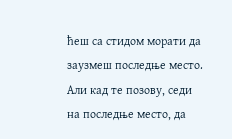ћеш са стидом морати да заузмеш последње место.
Али кад те позову, седи на последње место, да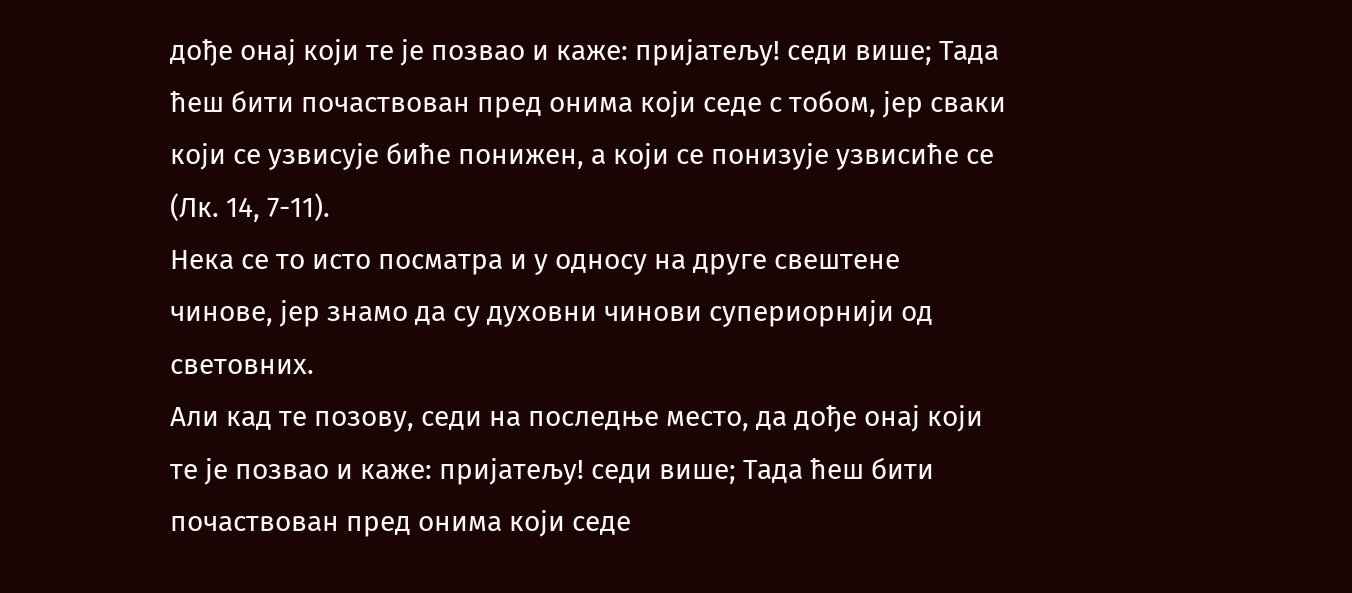дође онај који те је позвао и каже: пријатељу! седи више; Тада ћеш бити почаствован пред онима који седе с тобом, јер сваки који се узвисује биће понижен, а који се понизује узвисиће се (Лк. 14, 7-11).
Нека се то исто посматра и у односу на друге свештене чинове, јер знамо да су духовни чинови супериорнији од световних.
Али кад те позову, седи на последње место, да дође онај који те је позвао и каже: пријатељу! седи више; Тада ћеш бити почаствован пред онима који седе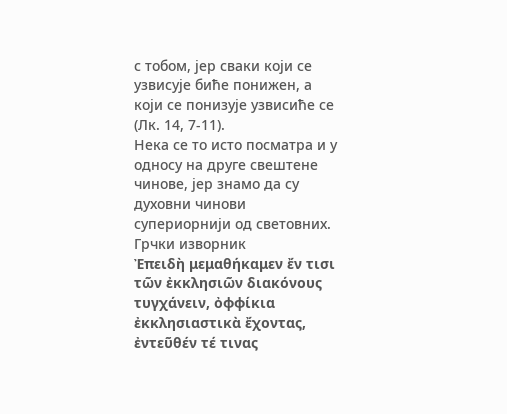с тобом, јер сваки који се узвисује биће понижен, а који се понизује узвисиће се (Лк. 14, 7-11).
Нека се то исто посматра и у односу на друге свештене чинове, јер знамо да су духовни чинови супериорнији од световних.
Грчки изворник
Ἐπειδὴ μεμαθήκαμεν ἔν τισι τῶν ἐκκλησιῶν διακόνους τυγχάνειν, ὀφφίκια ἐκκλησιαστικὰ ἔχοντας, ἐντεῦθέν τέ τινας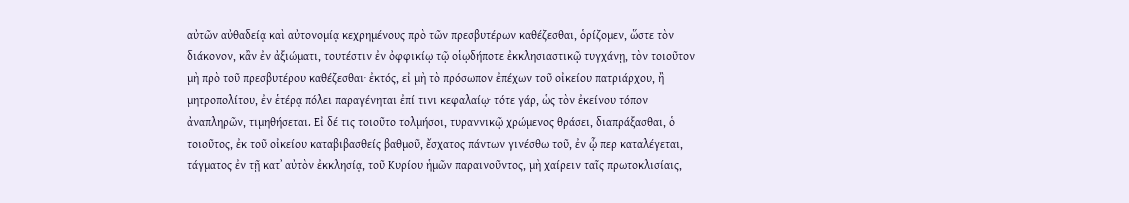αὐτῶν αὐθαδείᾳ καὶ αὐτονομίᾳ κεχρημένους πρὸ τῶν πρεσβυτέρων καθέζεσθαι, ὁρίζομεν, ὥστε τὸν διάκονον, κἂν ἐν ἀξιώματι, τουτέστιν ἐν ὀφφικίῳ τῷ οἱῳδήποτε ἐκκλησιαστικῷ τυγχάνῃ, τὸν τοιοῦτον μὴ πρὸ τοῦ πρεσβυτέρου καθέζεσθαι· ἐκτός, εἰ μὴ τὸ πρόσωπον ἐπέχων τοῦ οἰκείου πατριάρχου, ἢ μητροπολίτου, ἐν ἑτέρᾳ πόλει παραγένηται ἐπί τινι κεφαλαίῳ· τότε γάρ, ὡς τὸν ἐκείνου τόπον ἀναπληρῶν, τιμηθήσεται. Εἰ δέ τις τοιοῦτο τολμήσοι, τυραννικῷ χρώμενος θράσει, διαπράξασθαι, ὁ τοιοῦτος, ἐκ τοῦ οἰκείου καταβιβασθείς βαθμοῦ, ἔσχατος πάντων γινέσθω τοῦ, ἐν ᾧ περ καταλέγεται, τάγματος ἐν τῇ κατ᾿ αὐτὸν ἐκκλησίᾳ, τοῦ Κυρίου ἡμῶν παραινοῦντος, μὴ χαίρειν ταῖς πρωτοκλισίαις,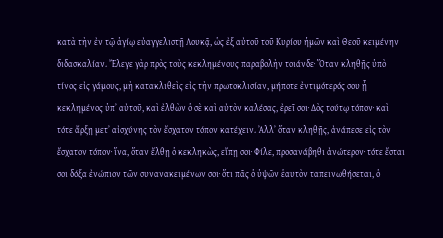κατὰ τὴν ἐν τῷ ἁγίῳ εὐαγγελιστῇ Λουκᾷ, ὡς ἐξ αὐτοῦ τοῦ Κυρίου ἡμῶν καὶ Θεοῦ κειμένην διδασκαλίαν. Ἔλεγε γὰρ πρὸς τοὺς κεκλημένους παραβολὴν τοιάνδε· Ὅταν κληθῇς ὑπὸ τίνος εἰς γάμους, μὴ κατακλιθεὶς εἰς τὴν πρωτοκλισίαν, μήποτε ἐντιμότερός σου ᾗ κεκλημένος ὑπ᾿ αὐτοῦ, καὶ ἐλθὼν ὁ σὲ καὶ αὐτὸν καλέσας, ἐρεῖ σοι· Δὸς τούτῳ τόπον· καὶ τότε ἄρξῃ μετ᾿ αἰσχύνης τὸν ἔσχατον τόπον κατέχειν. Ἀλλ᾿ ὅταν κληθῇς, ἀνάπεσε εἰς τὸν ἔσχατον τόπον· ἵνα, ὅταν ἔλθῃ ὁ κεκληκὼς, εἴπῃ σοι· Φίλε, προσανάβηθι ἀνώτερον· τότε ἔσται σοι δόξα ἐνώπιον τῶν συνανακειμένων σοι· ὅτι πᾶς ὁ ὑψῶν ἑαυτὸν ταπεινωθήσεται, ὁ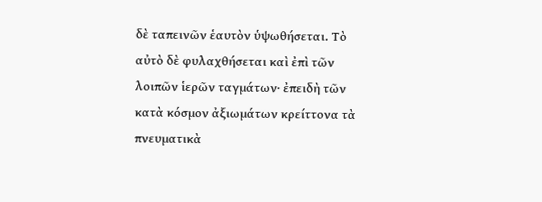δὲ ταπεινῶν ἑαυτὸν ὑψωθήσεται. Τὸ αὐτὸ δὲ φυλαχθήσεται καὶ ἐπὶ τῶν λοιπῶν ἱερῶν ταγμάτων· ἐπειδὴ τῶν κατὰ κόσμον ἀξιωμάτων κρείττονα τὰ πνευματικὰ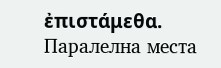ἐπιστάμεθα.
Паралелна места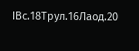IВс.18Трул.16Лаод.20